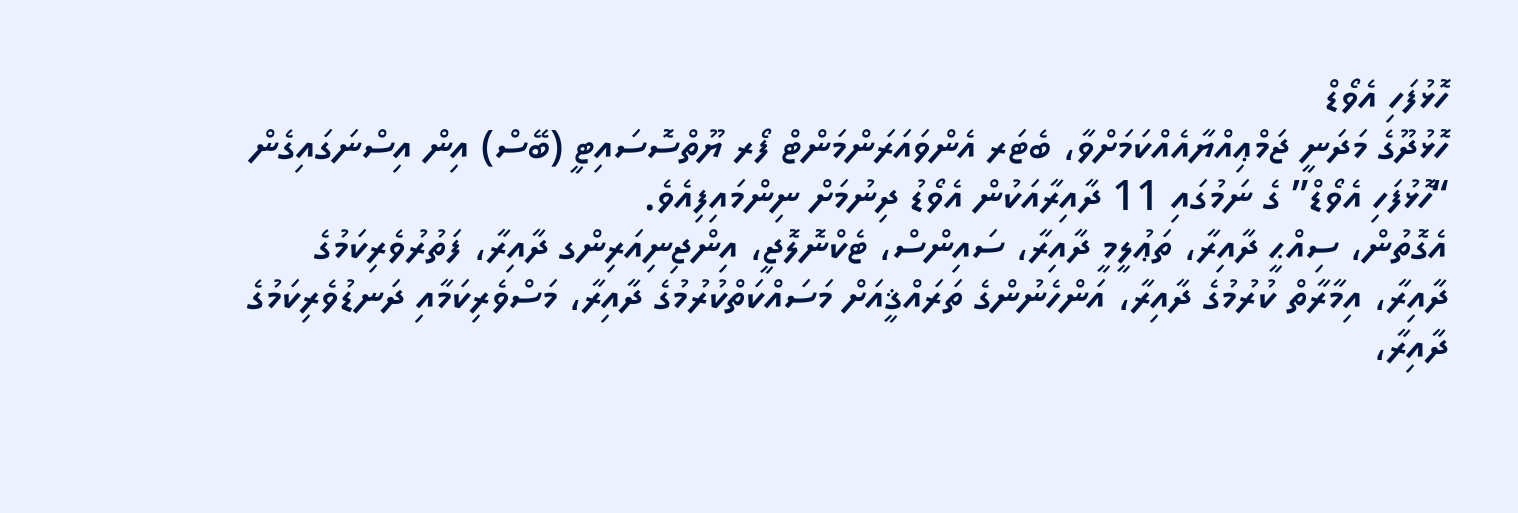ހޮޅުފަހި އެވޯޑް
ހޮޅުދޫގެ މަދަނީ ޖަމްޢިއްޔާއެއްކަމަށްވާ، ބެޓަރ އެންވައަރަންމަންޓް ފޯރ ޔޫތްސޮސައިޓީ (ބޭސް) އިން އިސްނަގައިގެން “ހޮޅުފަހި އެވޯޑް” ގެ ނަމުގައި 11 ދާއިރާއަކުން އެވޯޑު ދިނުމަށް ނިންމައިފިއެވެ.
އެގޮތުން، ސިއްޙީ ދާއިރާ، ތަޢުލީމީ ދާއިރާ، ސައިންސް، ޓެކްނޮލޮޖީ، އިންޖިނިއަރިންގ ދާއިރާ، ފަތުރުވެރިކަމުގެ ދާއިރާ، އިމާރާތް ކުރުމުގެ ދާއިރާ، އަންހެނުންގެ ތަރައްޤީއަށް މަސައްކަތްކުރުމުގެ ދާއިރާ، މަސްވެރިކަމާއި ދަނޑުވެރިކަމުގެ ދާއިރާ،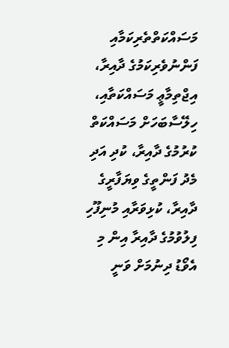މަސައްކަތްތެރިކަމާއި ފަންނުވެރިކަމުގެ ދާއިރާ، އިޖްތިމާޢީ މަސައްކަތާއި، ހިލޭސާބަހަށް މަސައްކަތް ކުރުމުގެ ދާއިރާ، ކުދި އަދި މެދު ފަންތީގެ ވިޔަފާރީގެ ދާއިރާ، ކުޅިވަރާއި މުނިފޫހި ފިލުވުމުގެ ދާއިރާ އިން މި އެވޯޑު ދިނުމަށް ވަނީ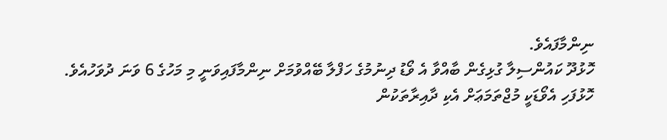ނިންމާފައެވެ.
ހޮޅުދޫ ކައުންސިލާ ގުޅިގެން ބާއްވާ އެ ވޯޑު ދިނުމުގެ ހަފްލާ ބޭއްވުމަށް ނިންމާފައިވަނީ މި މަހުގެ 6 ވަނަ ދުވަހުއެވެ.
ހޮޅުފަހި އެވޯޑަކީ މުޖްތަމަޢަށް އެކި ދާއިރާތަކުން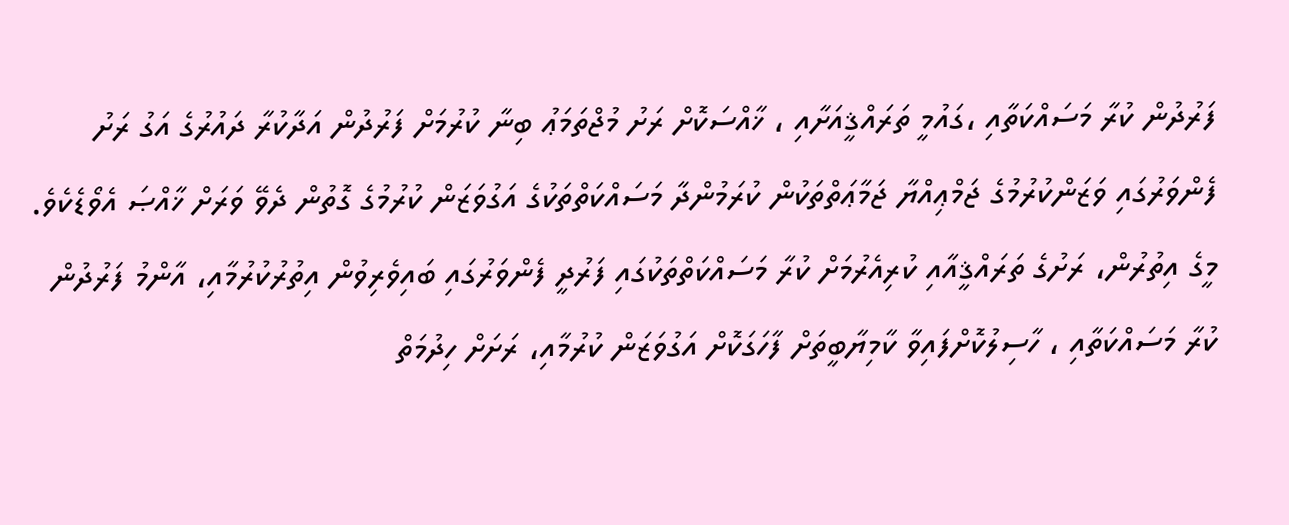ފަރުދުން ކުރާ މަސައްކަތާއި ،ގައުމީ ތަރައްޤީއަށާއި ، ޚާއްސަކޮށް ރަށު މުޖްތަމަޢު ބިނާ ކުރުމަށް ފަރުދުން އަދާކުރާ ދައުރުގެ އަގު ރަށު ފެންވަރުގައި ވަޒަންކުރުމުގެ ޖަމްޢިއްޔާ ޖަމާޢަތްތަކުން ކުރަމުންދާ މަސައްކަތްތަކުގެ އަގުވަޒަން ކުރުމުގެ ގޮތުން ދެވޭ ވަރަށް ޚާއްޞަ އެވޯޑެކެވެ.
މީގެ އިތުރުން، ރަށުގެ ތަރައްޤީއާއި ކުރިއެރުމަށް ކުރާ މަސައްކަތްތަކުގައި ފަރުދީ ފެންވަރުގައި ބައިވެރިވުން އިތުރުކުރުމާއި، އާންމު ފަރުދުން ކުރާ މަސައްކަތާއި ، ހާސިލުކޮށްފައިވާ ކާމިޔާބީތަށް ފާހަގަކޮށް އަގުވަޒަން ކުރުމާއި، ރަށަށް ހިދުމަތް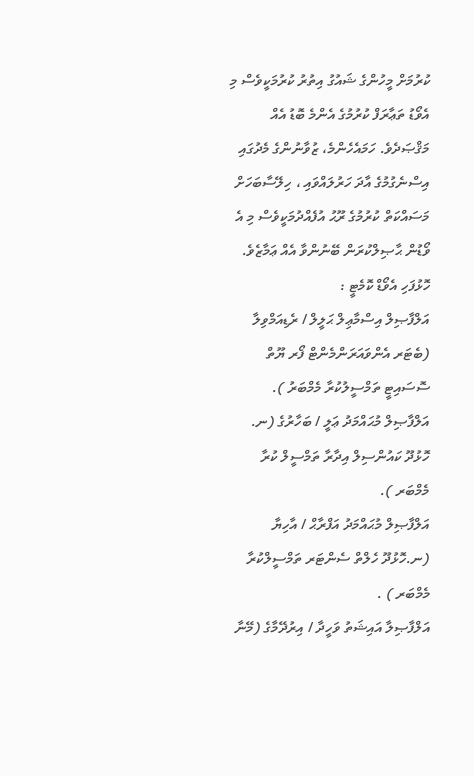ކުރުމަށް މީހުންގެ ޝައުގު އިތުރު ކުރުމަކީވެސް މި އެވޯޑު ތަޢާރަފް ކުރުމުގެ އެންމެ ބޮޑު އެއް މަޤްޞަދެވެ. ހަމައެހެންމެ، ޒުވާނުންގެ މެދުގައި އިސްނެގުމުގެ އާދަ ހަރުލައްވައި ، ހިލޭސާބަހަށް މަސައްކަތް ކުރުމުގެ ރޫޙު އުފެއްދުމަކީވެސް މި އެ ވޯޑުން ޙާޞިލްކުރަން ބޭނުންވާ އެއް ޢަމާޒެވެ.
ހޮޅުފަހި އެވޯޑް ކޮމެޓީ :
އަލްފާޞިލް އިސްމާޢިލް ޙަލީލް / ރެޑިއަމްވިލާ (ބެޓަރ އެންވައަރަންމެންޓް ފޯރ ޔޫތް ސޮސައިޓީ ތަމްސީލުކުރާ މެމްބަރު ).
އަލްފާޞިލް މުޙައްމަދު ޢަލީ / ބަހާރުގެ (ނ. ހޮޅުދޫ ކައުންސިލް އިދާރާ ތަމްސީލް ކުރާ މެމްބަރ ).
އަލްފާޞިލް މުޙައްމަދު އަފްރާޙް / އާހިޔާ (ނ.ހޮޅުދޫ ހެލްތް ސެންޓަރ ތަމްސީލްކުރާ މެމްބަރ ) .
އަލްފާޞިލާ އައިޝަތު ވަހީދާ / އިރުދޭމާގެ (މޭނާ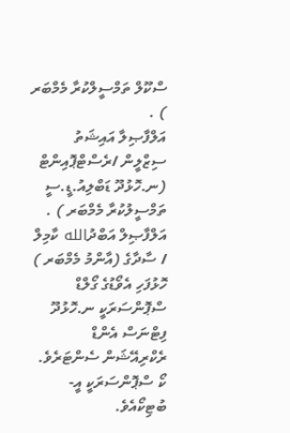ސްކޫލް ތަމްސީލްކުރާ މެމްބަރ ) .
އަލްފާޞިލާ އައިޝަތު ސިޒްލީން /ރެސްޓްޕޮއިންޓް (ނ.ހޮޅުދޫ ޑަބްލިއު.ޑީ.ސީ ތަމްސީލުކުރާ މެމްބަރ ) .
އަލްފާޞިލް އަބްދުالله ކާމިލް / ސާދާގެ (އާންމު މެމްބަރ )
ހޮޅުފަހި އެވޯޑުގެ ގޯލްޑް ސްޕޮންސަރަކީ ނ.ހޮޅުދޫ ފިޓްނަސް އެންޑް ރެކްރިއޭޝަން ސެންޓަރެވެ. ކޯ ސްޕޮންސަރަކީ އީ-ބުޓިކޯއެވެ.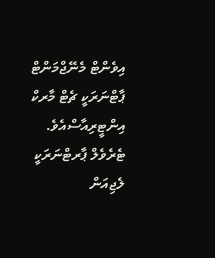އިވެންޓް މެނޭޖްމަންޓް ޕާޓްނަރަކީ ޗެޓް މާރކް އިންޓީރިއާސްއެވެ. ޓެރެވެލް ޕާރޓްނަރަކީ ލެޖިއަން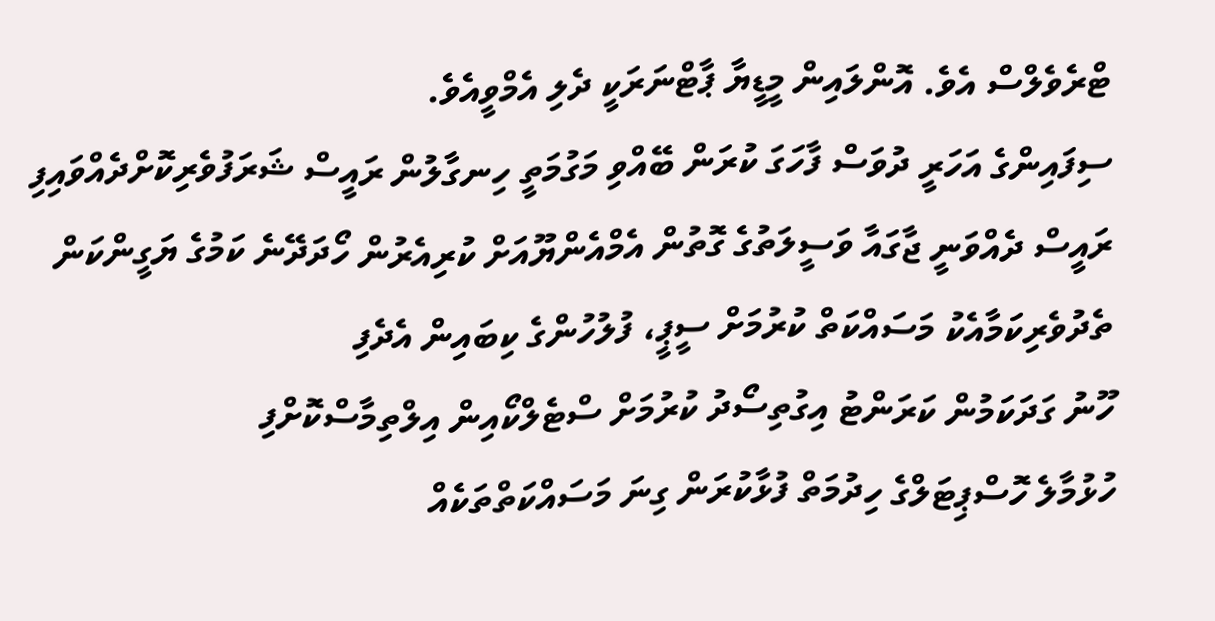ޓްރެވެލްސް އެވެ. އޮންލައިން މީޑީޔާ ޕާޓްނަރަކީ ދެލި އެމްވީއެވެ.
ސިފައިންގެ އަހަރީ ދުވަސް ފާހަގަ ކުރަން ބޭއްވި މަގުމަތީ ހިނގާލުން ރައީސް ޝަރަފުވެރިކޮށްދެއްވައިފި
ރައީސް ދެއްވަނީ ޖާގައާ ވަސީލަތުގެ ގޮތުން އެމްއެންޔޫއަށް ކުރިއެރުން ހޯދަދޭނެ ކަމުގެ ޔަގީންކަން
ތެދުވެރިކަމާއެކު މަސައްކަތް ކުރުމަށް ސީޕީ، ފުލުހުންގެ ކިބައިން އެދެފި
ހޫނު ގަދަކަމުން ކަރަންޓު އިގުތިސޯދު ކުރުމަށް ސްޓެލްކޯއިން އިލްތިމާސްކޮށްފި
ހުޅުމާލެ ހޮސްޕިޓަލްގެ ހިދުމަތް ފުޅާކުރަން ގިނަ މަސައްކަތްތަކެއް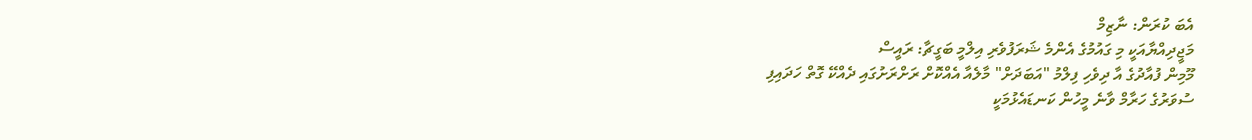އެބަ ކުރަން: ނާޒިމް
މަޖީދިއްޔާއަކީ މި ގައުމުގެ އެންމެ ޝަރަފުވެރި އިލްމީ ބަގީޗާ: ރައީސް
މޫމިން ފުއާދުގެ އާ ދިވެހި ފިލްމު "އަބަދަށް" މާލެއާ އެއްކޮށް ރަށްރަށުގައި ދެއްކޭ ގޮތް ހަދައިފި
ސުވަރުގެ ހަރާމް ވާނެ މީހުން ކަނޑައެޅުމަކީ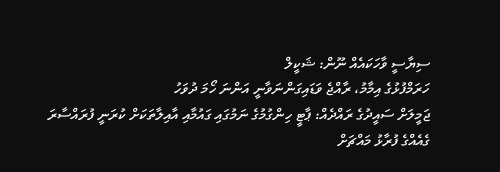ސިޔާސީ ވާހަކައެއް ނޫން: ޝަކީލް
ހަރަމްފުޅުގެ އިމާމު، ރާއްޖެ ވަޑައިގަންނަވާނީ އަންނަ ހޯމަ ދުވަހު
ޖަމީލަށް ސައީދުގެ ރައްދެއް: ޕާޓީ ހިންގުމުގެ ނަމުގައި ގައުމާއި އާއިލާތަކަށް ކުރަނީ ފުރައްސާރަ
ގެއެއްގެ ފުރާޅު މައްޗަށް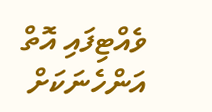ވެއްޓިފައި އޮތް އަންހެނަކަށް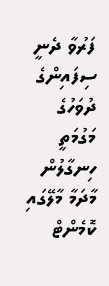ފަރުވާ ދެނީ
ސިފައިންގެ ދުވަހުގެ މަގުމަތީ ހިނގާލުން މާދަމާ މާލޭގައި
ކޮމެންޓް